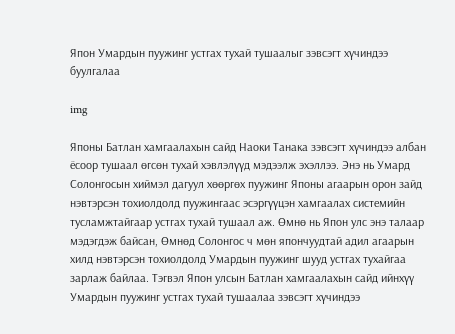Япон Умардын пуужинг устгах тухай тушаалыг зэвсэгт хүчиндээ буулгалаа

img

Японы Батлан хамгаалахын сайд Наоки Танака зэвсэгт хүчиндээ албан ёсоор тушаал өгсөн тухай хэвлэлүүд мэдээлж эхэллээ. Энэ нь Умард Солонгосын хиймэл дагуул хөөргөх пуужинг Японы агаарын орон зайд нэвтэрсэн тохиолдолд пуужингаас эсэргүүцэн хамгаалах системийн тусламжтайгаар устгах тухай тушаал аж. Өмнө нь Япон улс энэ талаар мэдэгдэж байсан, Өмнөд Солонгос ч мөн япончуудтай адил агаарын хилд нэвтэрсэн тохиолдолд Умардын пуужинг шууд устгах тухайгаа зарлаж байлаа. Тэгвэл Япон улсын Батлан хамгаалахын сайд ийнхүү Умардын пуужинг устгах тухай тушаалаа зэвсэгт хүчиндээ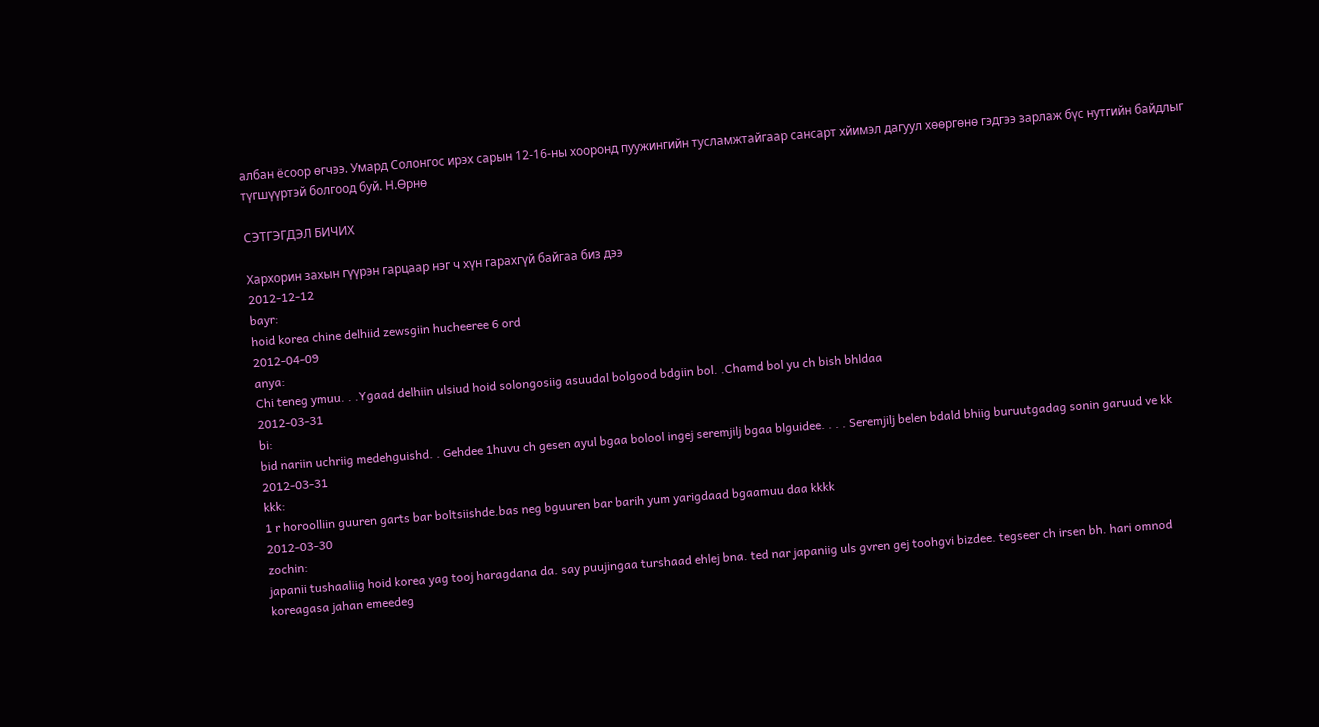албан ёсоор өгчээ. Умард Солонгос ирэх сарын 12-16-ны хооронд пуужингийн тусламжтайгаар сансарт хйимэл дагуул хөөргөнө гэдгээ зарлаж бүс нутгийн байдлыг түгшүүртэй болгоод буй. Н.Өрнө

СЭТГЭГДЭЛ БИЧИХ

Хархорин захын гүүрэн гарцаар нэг ч хүн гарахгүй байгаа биз дээ
2012-12-12
bayr:
hoid korea chine delhiid zewsgiin hucheeree 6 ord
2012-04-09
anya:
Chi teneg ymuu. . .Ygaad delhiin ulsiud hoid solongosiig asuudal bolgood bdgiin bol. .Chamd bol yu ch bish bhldaa
2012-03-31
bi:
bid nariin uchriig medehguishd. . Gehdee 1huvu ch gesen ayul bgaa bolool ingej seremjilj bgaa blguidee. . . . Seremjilj belen bdald bhiig buruutgadag sonin garuud ve kk
2012-03-31
kkk:
1 r horoolliin guuren garts bar boltsiishde.bas neg bguuren bar barih yum yarigdaad bgaamuu daa kkkk
2012-03-30
zochin:
japanii tushaaliig hoid korea yag tooj haragdana da. say puujingaa turshaad ehlej bna. ted nar japaniig uls gvren gej toohgvi bizdee. tegseer ch irsen bh. hari omnod koreagasa jahan emeedeg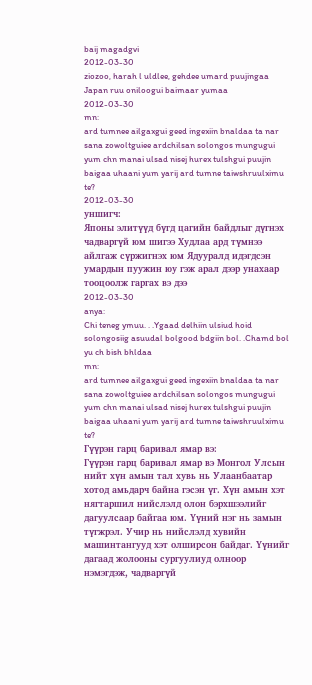baij magadgvi
2012-03-30
ziozoo, harah l uldlee, gehdee umard puujingaa Japan ruu oniloogui baimaar yumaa
2012-03-30
mn:
ard tumnee ailgaxgui geed ingexiin bnaldaa ta nar sana zowoltguiee ardchilsan solongos mungugui yum chn manai ulsad nisej hurex tulshgui puujin baigaa uhaani yum yarij ard tumne taiwshruulximu te?
2012-03-30
уншигч:
Японы элитүүд бүгд цагийн байдлыг дүгнэх чадваргүй юм шигээ Худлаа ард түмнээ айлгаж сүржигнэх юм Ядууралд идэгдсэн умардын пуужин юу гэж арал дээр унахаар тооцоолж гаргах вэ дээ
2012-03-30
anya:
Chi teneg ymuu. . .Ygaad delhiin ulsiud hoid solongosiig asuudal bolgood bdgiin bol. .Chamd bol yu ch bish bhldaa
mn:
ard tumnee ailgaxgui geed ingexiin bnaldaa ta nar sana zowoltguiee ardchilsan solongos mungugui yum chn manai ulsad nisej hurex tulshgui puujin baigaa uhaani yum yarij ard tumne taiwshruulximu te?
Гүүрэн гарц баривал ямар вэ:
Гүүрэн гарц баривал ямар вэ Монгол Улсын нийт хүн амын тал хувь нь Улаанбаатар хотод амьдарч байна гэсэн үг. Хүн амын хэт нягтаршил нийслэлд олон бэрхшээлийг дагуулсаар байгаа юм. Үүний нэг нь замын түгжрэл. Учир нь нийслэлд хувийн машинтангууд хэт олширсон байдаг. Үүнийг дагаад жолооны сургуулиуд олноор нэмэгдэж, чадваргүй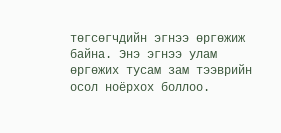төгсөгчдийн эгнээ өргөжиж байна. Энэ эгнээ улам өргөжих тусам зам тээврийн осол ноёрхох боллоо.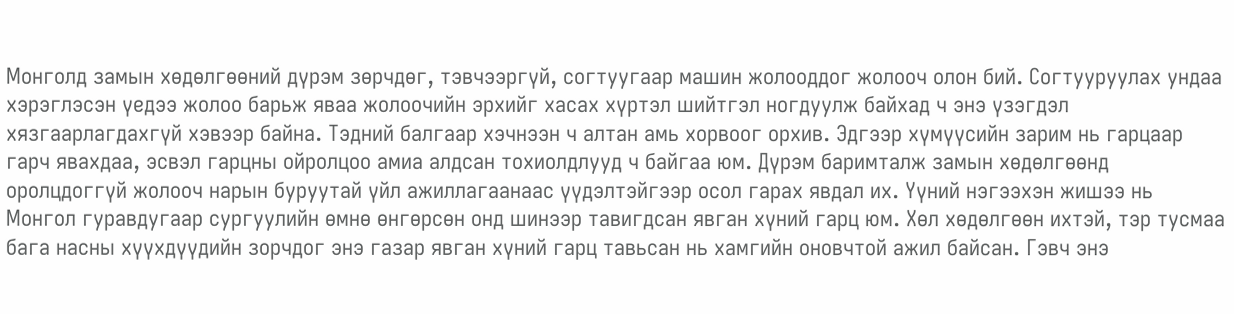Монголд замын хөдөлгөөний дүрэм зөрчдөг, тэвчээргүй, согтуугаар машин жолооддог жолооч олон бий. Согтууруулах ундаа хэрэглэсэн үедээ жолоо барьж яваа жолоочийн эрхийг хасах хүртэл шийтгэл ногдуулж байхад ч энэ үзэгдэл хязгаарлагдахгүй хэвээр байна. Тэдний балгаар хэчнээн ч алтан амь хорвоог орхив. Эдгээр хүмүүсийн зарим нь гарцаар гарч явахдаа, эсвэл гарцны ойролцоо амиа алдсан тохиолдлууд ч байгаа юм. Дүрэм баримталж замын хөдөлгөөнд оролцдоггүй жолооч нарын буруутай үйл ажиллагаанаас үүдэлтэйгээр осол гарах явдал их. Үүний нэгээхэн жишээ нь Монгол гуравдугаар сургуулийн өмнө өнгөрсөн онд шинээр тавигдсан явган хүний гарц юм. Хөл хөдөлгөөн ихтэй, тэр тусмаа бага насны хүүхдүүдийн зорчдог энэ газар явган хүний гарц тавьсан нь хамгийн оновчтой ажил байсан. Гэвч энэ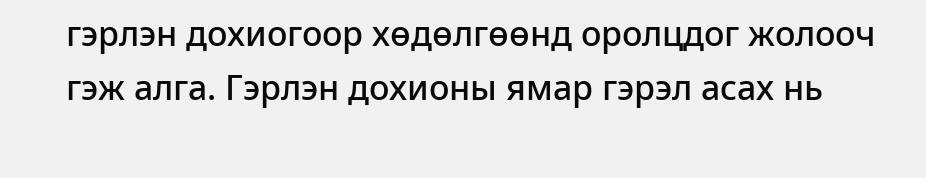гэрлэн дохиогоор хөдөлгөөнд оролцдог жолооч гэж алга. Гэрлэн дохионы ямар гэрэл асах нь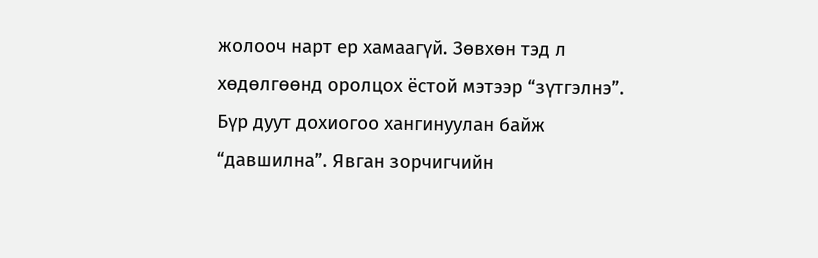жолооч нарт ер хамаагүй. Зөвхөн тэд л хөдөлгөөнд оролцох ёстой мэтээр “зүтгэлнэ”. Бүр дуут дохиогоо хангинуулан байж “давшилна”. Явган зорчигчийн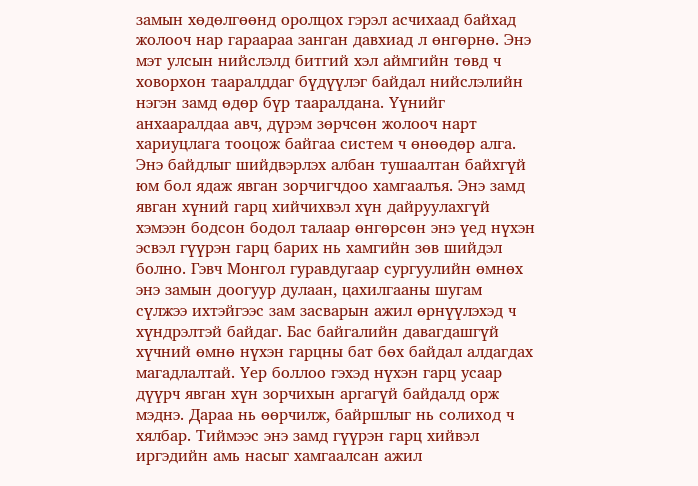замын хөдөлгөөнд оролцох гэрэл асчихаад байхад жолооч нар гараараа занган давхиад л өнгөрнө. Энэ мэт улсын нийслэлд битгий хэл аймгийн төвд ч ховорхон тааралддаг бүдүүлэг байдал нийслэлийн нэгэн замд өдөр бүр тааралдана. Үүнийг анхааралдаа авч, дүрэм зөрчсөн жолооч нарт хариуцлага тооцож байгаа систем ч өнөөдөр алга. Энэ байдлыг шийдвэрлэх албан тушаалтан байхгүй юм бол ядаж явган зорчигчдоо хамгаалъя. Энэ замд явган хүний гарц хийчихвэл хүн дайруулахгүй хэмээн бодсон бодол талаар өнгөрсөн энэ үед нүхэн эсвэл гүүрэн гарц барих нь хамгийн зөв шийдэл болно. Гэвч Монгол гуравдугаар сургуулийн өмнөх энэ замын доогуур дулаан, цахилгааны шугам сүлжээ ихтэйгээс зам засварын ажил өрнүүлэхэд ч хүндрэлтэй байдаг. Бас байгалийн давагдашгүй хүчний өмнө нүхэн гарцны бат бөх байдал алдагдах магадлалтай. Үер боллоо гэхэд нүхэн гарц усаар дүүрч явган хүн зорчихын аргагүй байдалд орж мэднэ. Дараа нь өөрчилж, байршлыг нь солиход ч хялбар. Тиймээс энэ замд гүүрэн гарц хийвэл иргэдийн амь насыг хамгаалсан ажил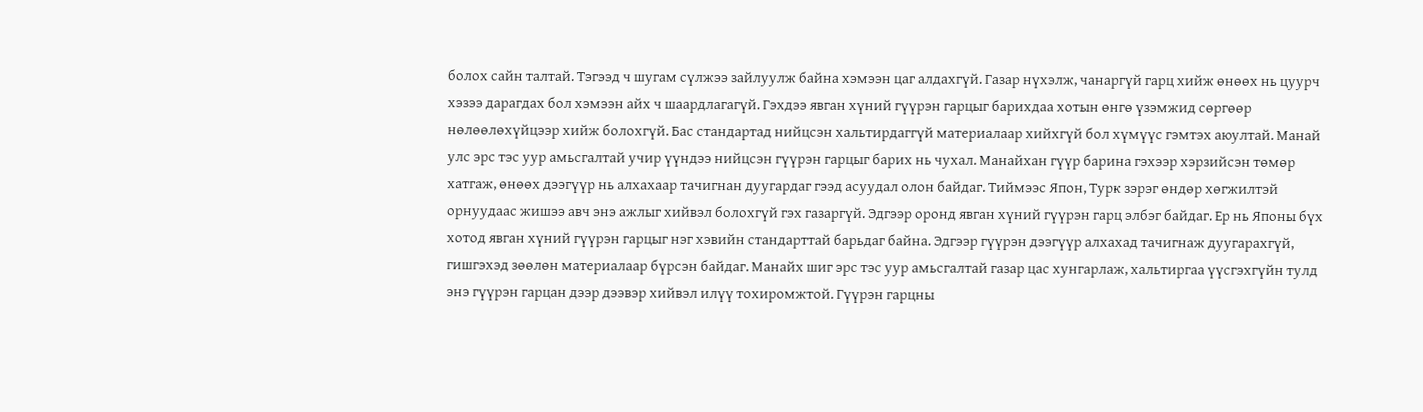болох сайн талтай. Тэгээд ч шугам сүлжээ зайлуулж байна хэмээн цаг алдахгүй. Газар нүхэлж, чанаргүй гарц хийж өнөөх нь цуурч хэзээ дарагдах бол хэмээн айх ч шаардлагагүй. Гэхдээ явган хүний гүүрэн гарцыг барихдаа хотын өнгө үзэмжид сөргөөр нөлөөлөхүйцээр хийж болохгүй. Бас стандартад нийцсэн хальтирдаггүй материалаар хийхгүй бол хүмүүс гэмтэх аюултай. Манай улс эрс тэс уур амьсгалтай учир үүндээ нийцсэн гүүрэн гарцыг барих нь чухал. Манайхан гүүр барина гэхээр хэрзийсэн төмөр хатгаж, өнөөх дээгүүр нь алхахаар тачигнан дуугардаг гээд асуудал олон байдаг. Тиймээс Япон, Турк зэрэг өндөр хөгжилтэй орнуудаас жишээ авч энэ ажлыг хийвэл болохгүй гэх газаргүй. Эдгээр оронд явган хүний гүүрэн гарц элбэг байдаг. Ер нь Японы бүх хотод явган хүний гүүрэн гарцыг нэг хэвийн стандарттай барьдаг байна. Эдгээр гүүрэн дээгүүр алхахад тачигнаж дуугарахгүй, гишгэхэд зөөлөн материалаар бүрсэн байдаг. Манайх шиг эрс тэс уур амьсгалтай газар цас хунгарлаж, хальтиргаа үүсгэхгүйн тулд энэ гүүрэн гарцан дээр дээвэр хийвэл илүү тохиромжтой. Гүүрэн гарцны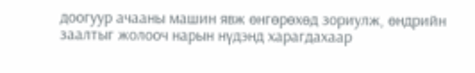доогуур ачааны машин явж өнгөрөхөд зориулж, өндрийн заалтыг жолооч нарын нүдэнд харагдахаар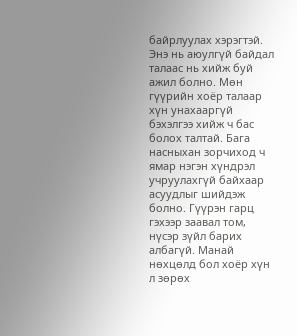байрлуулах хэрэгтэй. Энэ нь аюулгүй байдал талаас нь хийж буй ажил болно. Мөн гүүрийн хоёр талаар хүн унахааргүй бэхэлгээ хийж ч бас болох талтай. Бага насныхан зорчиход ч ямар нэгэн хүндрэл учруулахгүй байхаар асуудлыг шийдэж болно. Гүүрэн гарц гэхээр заавал том, нүсэр зүйл барих албагүй. Манай нөхцөлд бол хоёр хүн л зөрөх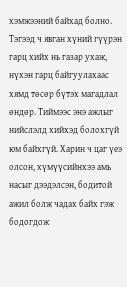хэмжээний байхад болно. Тэгээд ч явган хүний гүүрэн гарц хийх нь газар ухаж, нүхэн гарц байгуулахаас хямд төсөр бүтэх магадлал өндөр. Тиймээс энэ ажлыг нийслэлд хийхэд болохгүй юм байхгүй. Харин ч цаг үеэ олсон, хүмүүсийнхээ амь насыг дээдэлсэн, бодитой ажил болж чадах байх гэж бодогдож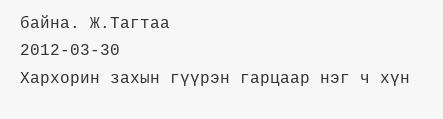байна. Ж.Тагтаа
2012-03-30
Хархорин захын гүүрэн гарцаар нэг ч хүн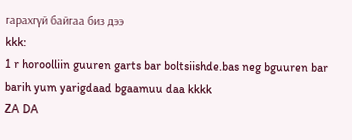гарахгүй байгаа биз дээ
kkk:
1 r horoolliin guuren garts bar boltsiishde.bas neg bguuren bar barih yum yarigdaad bgaamuu daa kkkk
ZA DA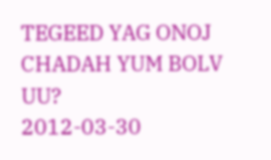TEGEED YAG ONOJ CHADAH YUM BOLV UU?
2012-03-30